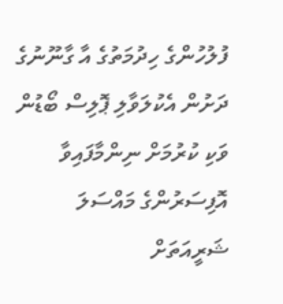ފުލުހުންގެ ހިދުމަތުގެ އާ ގާނޫނުގެ ދަށުން އެކުލަވާލި ޕޮލިސް ބޯޑުން ވަކި ކުރުމަށް ނިންމާފައިވާ އޮފިސަރުންގެ މައްސަލަ ޝަރީއަތަށް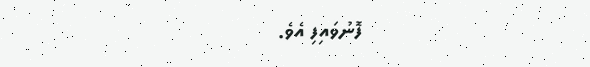ފޮނުވައިފި އެވެ.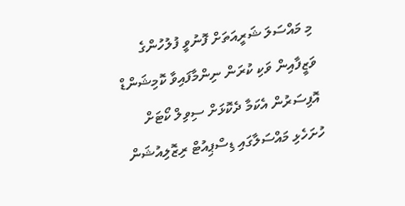މި މައްސަލަ ޝަރީއަތަށް ފޮނުވީ ފުލުހުންގެ ވަޒީފާއިން ވަކި ކުރަން ނިންމާފައިވާ ކޮމިޝަންޑް އޮފިސަރުން އެކަމާ ދެކޮޅަށް ސިވިލް ކޯޓަށް ހުށަހެޅި މައްސަލާގައި ޑިސްޕިއުޓް ރިޒޮލިއުޝަން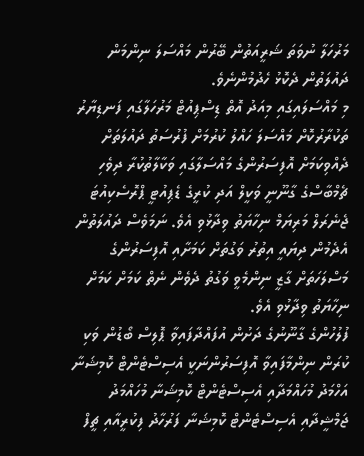މަރުހަލާ ނުވަތަ ޝަރީއަތުން ބޭރުން މައްސަލަ ނިންމަން ދައުލަތުން ދެކޮޅު ހެދުމުންނެވެ.
މި މައްސަލައިގައި މިއަދު އޮތް ޑިސްޕިއުޓް މަރުހަލާގައި ފަނޑިޔާރު ތަކުރާރުކޮށް މައްސަލަ ހައްލު ކުރުމަށް ފުރުސަތު ދައުލަތަށް ދެއްވިކަމަށް އޮފިސަރުންގެ މައްސަލާގައި ވަކާލާތުކުރާ ދިވެހި ޗެމްބާސްގެ ގާނޫނީ ވަކީލް އަދި ކުރީގެ ޑެޕިއުޓީ ޕްރޮސެކިއުޓަ ޖެނެރަލް މަރިޔަމް ނިހާޔަތު ވިދާޅުވި އެވެ. ނަމަވެސް ދައުލަތުން އެދެމުން ދިޔައީ އިތުރު ވަގުތަށް ކަމަށާއި އޮފިސަރުންގެ މަސްލަހަތަށް ގާޒީ ނިންމެވީ ވަގުތު ދެވެން ނެތް ކަމަށް ކަމަށް ނިހާޔަތު ވިދާޅުވި އެވެ.
ފުލުހުންގެ ގާނޫނުގެ ދަށުން އުފައްދާފައިވާ ޕޮލިސް ބޯޑުން ވަކި ކުރަން ނިންމާފައިވާ އޮފިސަރުންނަކީ އެސިސްޓެންޓް ކޮމިޝަނާ އަހްމަދު މުހައްމަދާއި އެސިސްޓެންޓް ކޮމިޝަނާ މުހައްމަދު ޖަމްޝީދާއި އެސިސްޓެންޓް ކޮމިޝަނާ ފަރުހާދު ފިކުރީއާއި ޗީފް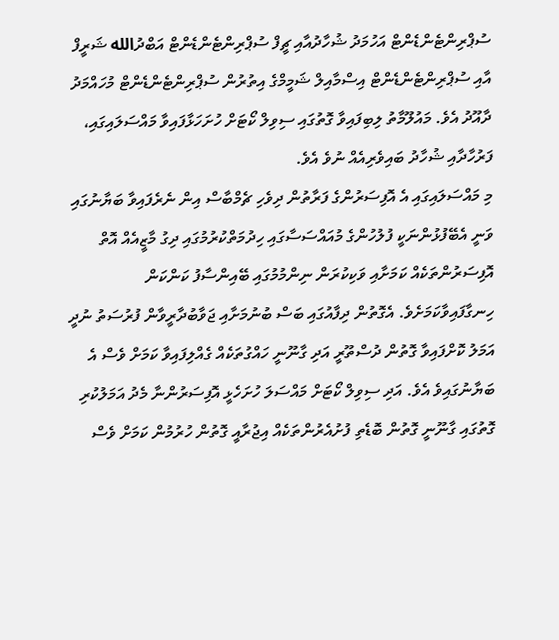ސުޕްރިންޓެންޑެންޓް އަހުމަދު ޝުހާދުއާއި ޗީފް ސުޕްރިންޓެންޑެންޓް އަބްދުالله ޝަރީފް އާއި ސުޕްރިންޓެންޑެންޓް އިސްމާއިލް ޝަމީމްގެ އިތުރުން ސުޕްރިންޓެންޑެންޓް މުހައްމަދު ދާއޫދު އެވެ. މައުލޫމާތު ލިބިފައިވާ ގޮތުގައި ސިވިލް ކޯޓަށް ހުށަހަޅާފައިވާ މައްސަލައިގައި، ފަރުހާދާއި ޝުހާދު ބައިވެރިއެއް ނުވެ އެވެ.
މި މައްސަލައިގައި އެ އޮފިސަރުންގެ ފަރާތުން ދިވެހި ޗެމްބާސް އިން ނެރެފައިވާ ބަޔާނުގައި ވަނީ އެބޭފުޅުންނަކީ ފުލުހުންގެ މުއައްސަސާގައި ހިދުމަތްކުރުމުގައި ދިގު މާޒީއެއް އޮތް އޮފިސަރުންތަކެއް ކަމަށާއި ވަކިކުރަން ނިންމުމުގައި ބޭއިންސާފު ކަންކަން ހިނގާފައިވާކަމަށެވެ. އެގޮތުން ދިފާއުގައި ބަސް ބުނުމަށާއި ޖަވާބުދާރީވާން ފުރުސަތު ނުދީ އަމަލު ކޮށްފައިވާ ގޮތުން ދުސްތޫރީ އަދި ގާނޫނީ ހައްގުތަކެއް ގެއްލިފައިވާ ކަމަށް ވެސް އެ ބަޔާނުގައިވެ އެވެ. އަދި ސިވިލް ކޯޓަށް މައްސަލަ ހުށަހެޅީ އޮފިސަރުންނާ މެދު އަމަލުކުރި ގޮތުގައި ގާނޫނީ ގޮތުން ބޮޑެތި ފުށުއެރުންތަކެއް އިޖުރާއީ ގޮތުން ހުރުމުން ކަމަށް ވެސް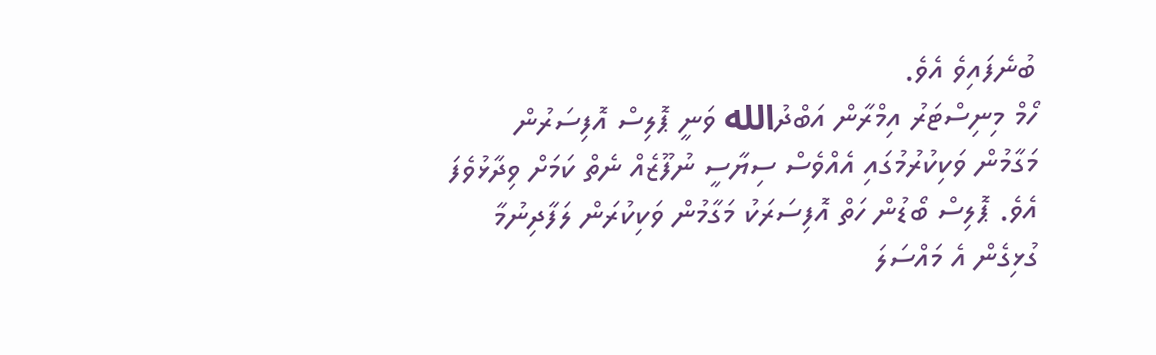ބުނެފައިވެ އެވެ.
ހޯމް މިނިސްޓަރު އިމްރާން އަބްދުالله ވަނީ ޕޮލިސް އޮފިސަރުން މަގާމުން ވަކިކުރުމުގައި އެއްވެސް ސިޔާސީ ނުފޫޒެއް ނެތް ކަމަށް ވިދާޅުވެފަ އެވެ. ޕޮލިސް ބޯޑުން ހަތް އޮފިސަރަކު މަގާމުން ވަކިކުރަން ލަފާދިނުމާ ގުޅިގެން އެ މައްސަލަ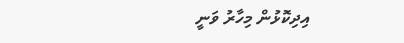އިދިކޮޅުން މިހާރު ވަނީ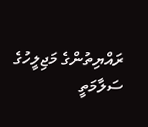ރައްޔިތުންގެ މަޖިލީހުގެ ސަލާމަތީ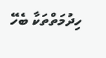ހިދުމަތްތަކާ ބެހޭ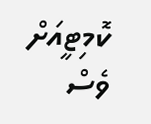ކޮމިޓީއަށް ވެސް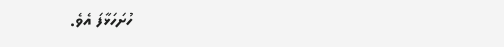ހުށަހަޅާފަ އެވެ.